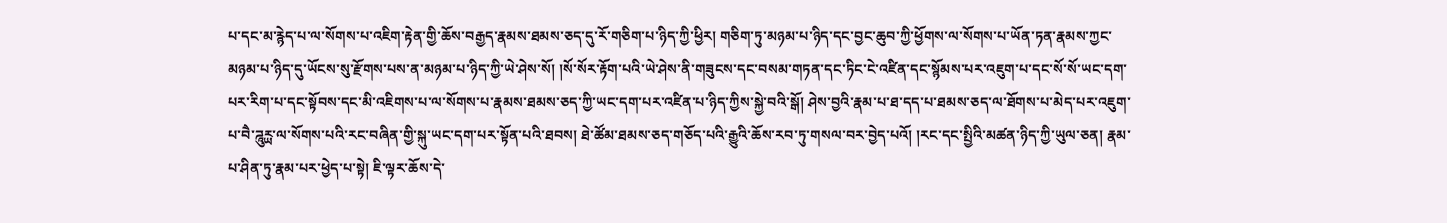པ་དང་མ་རྙེད་པ་ལ་སོགས་པ་འཇིག་རྟེན་གྱི་ཆོས་བརྒྱད་རྣམས་ཐམས་ཅད་དུ་རོ་གཅིག་པ་ཉིད་ཀྱི་ཕྱིར། གཅིག་ཏུ་མཉམ་པ་ཉིད་དང་བྱང་ཆུབ་ཀྱི་ཕྱོགས་ལ་སོགས་པ་ཡོན་ཏན་རྣམས་ཀྱང་མཉམ་པ་ཉིད་དུ་ཡོངས་སུ་རྫོགས་པས་ན་མཉམ་པ་ཉིད་ཀྱི་ཡེ་ཤེས་སོ། །སོ་སོར་རྟོག་པའི་ཡེ་ཤེས་ནི་གཟུངས་དང་བསམ་གཏན་དང་ཏིང་ངེ་འཛིན་དང་སྙོམས་པར་འཇུག་པ་དང་སོ་སོ་ཡང་དག་པར་རིག་པ་དང་སྟོབས་དང་མི་འཇིགས་པ་ལ་སོགས་པ་རྣམས་ཐམས་ཅད་ཀྱི་ཡང་དག་པར་འཛིན་པ་ཉིད་ཀྱིས་སྐྱེ་བའི་སྒོ། ཤེས་བྱའི་རྣམ་པ་ཐ་དད་པ་ཐམས་ཅད་ལ་ཐོགས་པ་མེད་པར་འཇུག་པ་བཻ་ཌཱུཪྻ་ལ་སོགས་པའི་རང་བཞིན་གྱི་སྐུ་ཡང་དག་པར་སྟོན་པའི་ཐབས། ཐེ་ཚོམ་ཐམས་ཅད་གཅོད་པའི་རྒྱུའི་ཆོས་རབ་ཏུ་གསལ་བར་བྱེད་པའོ། །རང་དང་སྤྱིའི་མཚན་ཉིད་ཀྱི་ཡུལ་ཅན། རྣམ་པ་ཤིན་ཏུ་རྣམ་པར་ཕྱེད་པ་སྟེ། ཇི་ལྟར་ཆོས་དེ་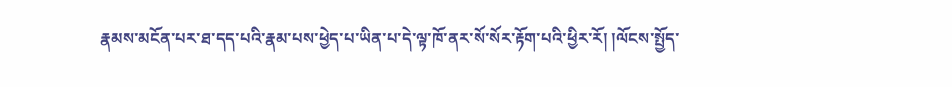རྣམས་མངོན་པར་ཐ་དད་པའི་རྣམ་པས་ཕྱེད་པ་ཡིན་པ་དེ་ལྟ་ཁོ་ནར་སོ་སོར་རྟོག་པའི་ཕྱིར་རོ། །ལོངས་སྤྱོད་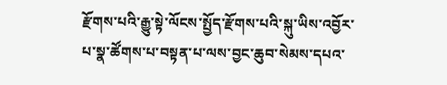རྫོགས་པའི་རྒྱུ་སྟེ་ལོངས་སྤྱོད་རྫོགས་པའི་སྐུ་ཡིས་འབྱོར་པ་སྣ་ཚོགས་པ་བསྟན་པ་ལས་བྱང་ཆུབ་སེམས་དཔའ་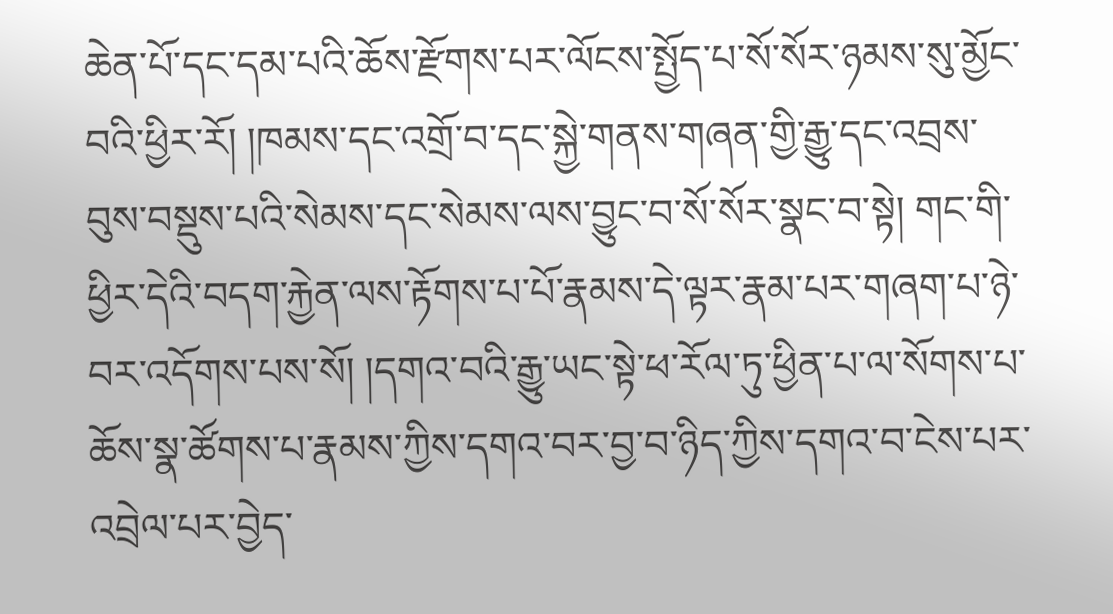ཆེན་པོ་དང་དམ་པའི་ཆོས་རྫོགས་པར་ལོངས་སྤྱོད་པ་སོ་སོར་ཉམས་སུ་མྱོང་བའི་ཕྱིར་རོ། །ཁམས་དང་འགྲོ་བ་དང་སྐྱེ་གནས་གཞན་གྱི་རྒྱུ་དང་འབྲས་བུས་བསྡུས་པའི་སེམས་དང་སེམས་ལས་བྱུང་བ་སོ་སོར་སྣང་བ་སྟེ། གང་གི་ཕྱིར་དེའི་བདག་རྐྱེན་ལས་རྟོགས་པ་པོ་རྣམས་དེ་ལྟར་རྣམ་པར་གཞག་པ་ཉེ་བར་འདོགས་པས་སོ། །དགའ་བའི་རྒྱུ་ཡང་སྟེ་ཕ་རོལ་ཏུ་ཕྱིན་པ་ལ་སོགས་པ་ཆོས་སྣ་ཚོགས་པ་རྣམས་ཀྱིས་དགའ་བར་བྱ་བ་ཉིད་ཀྱིས་དགའ་བ་ངེས་པར་འབྲེལ་པར་བྱེད་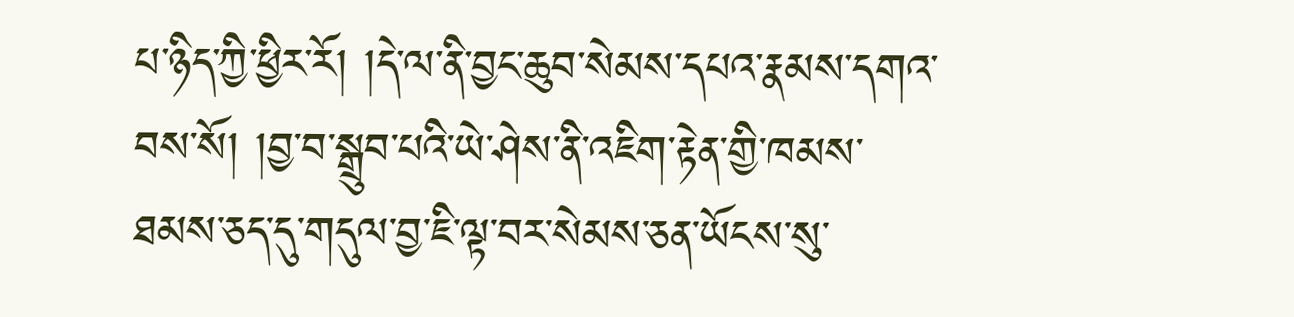པ་ཉིད་ཀྱི་ཕྱིར་རོ། །དེ་ལ་ནི་བྱང་ཆུབ་སེམས་དཔའ་རྣམས་དགའ་བས་སོ། །བྱ་བ་སྒྲུབ་པའི་ཡེ་ཤེས་ནི་འཇིག་རྟེན་གྱི་ཁམས་ཐམས་ཅད་དུ་གདུལ་བྱ་ཇི་ལྟ་བར་སེམས་ཅན་ཡོངས་སུ་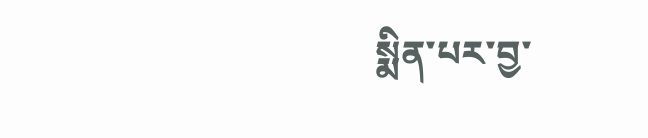སྨིན་པར་བྱ་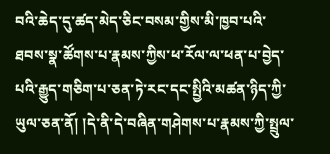བའི་ཆེད་དུ་ཚད་མེད་ཅིང་བསམ་གྱིས་མི་ཁྱབ་པའི་ཐབས་སྣ་ཚོགས་པ་རྣམས་ཀྱིས་ཕ་རོལ་ལ་ཕན་པ་བྱེད་པའི་རྒྱུད་གཅིག་པ་ཅན་ཏེ་རང་དང་སྤྱིའི་མཚན་ཉིད་ཀྱི་ཡུལ་ཅན་ནོ། །དེ་ནི་དེ་བཞིན་གཤེགས་པ་རྣམས་ཀྱི་སྤྲུལ་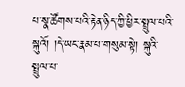པ་སྣ་ཚོགས་པའི་རྟེན་ཉིད་ཀྱི་ཕྱིར་སྤྲུལ་པའི་སྐུའོ། །དེ་ཡང་རྣམ་པ་གསུམ་སྟེ། སྐུའི་
སྤྲུལ་པ་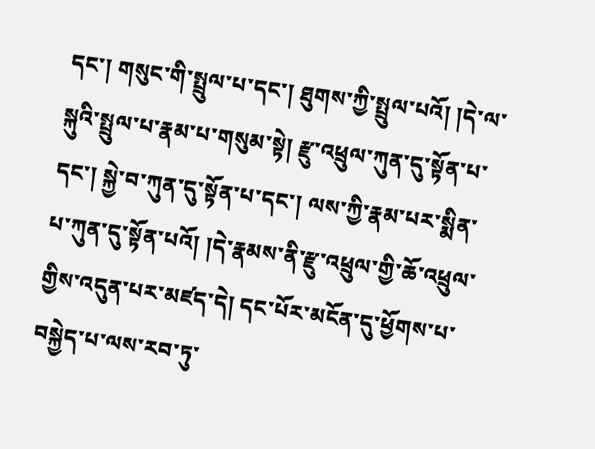དང་། གསུང་གི་སྤྲུལ་པ་དང་། ཐུགས་ཀྱི་སྤྲུལ་པའོ། །དེ་ལ་སྐུའི་སྤྲུལ་པ་རྣམ་པ་གསུམ་སྟེ། རྫུ་འཕྲུལ་ཀུན་དུ་སྟོན་པ་དང་། སྐྱེ་བ་ཀུན་དུ་སྟོན་པ་དང་། ལས་ཀྱི་རྣམ་པར་སྨིན་པ་ཀུན་དུ་སྟོན་པའོ། །དེ་རྣམས་ནི་རྫུ་འཕྲུལ་གྱི་ཆོ་འཕྲུལ་གྱིས་འདུན་པར་མཛད་དེ། དང་པོར་མངོན་དུ་ཕྱོགས་པ་བསྐྱེད་པ་ལས་རབ་ཏུ་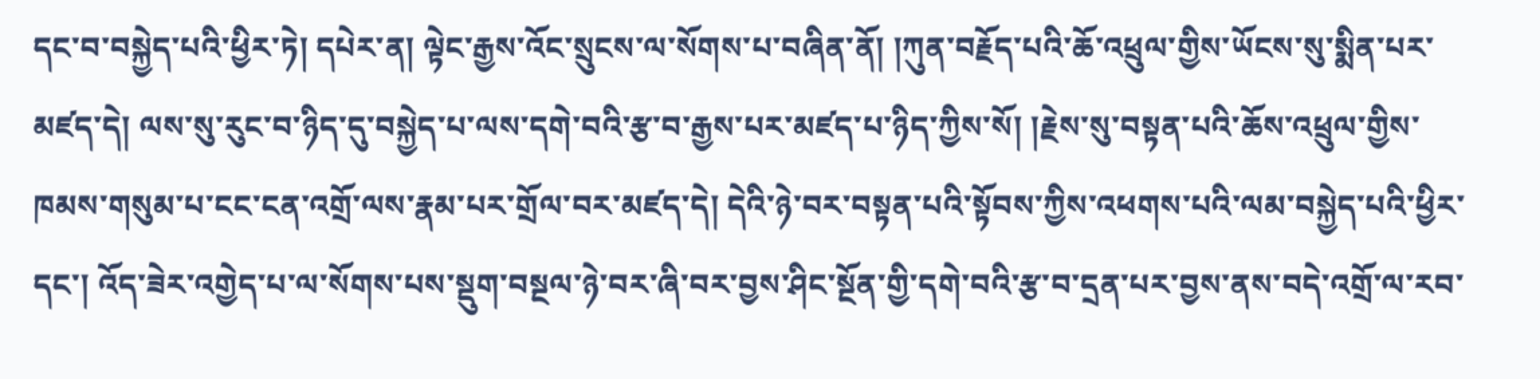དང་བ་བསྐྱེད་པའི་ཕྱིར་ཏེ། དཔེར་ན། ལྟེང་རྒྱས་འོང་སྲུངས་ལ་སོགས་པ་བཞིན་ནོ། །ཀུན་བརྗོད་པའི་ཆོ་འཕྲུལ་གྱིས་ཡོངས་སུ་སྨིན་པར་མཛད་དེ། ལས་སུ་རུང་བ་ཉིད་དུ་བསྐྱེད་པ་ལས་དགེ་བའི་རྩ་བ་རྒྱས་པར་མཛད་པ་ཉིད་ཀྱིས་སོ། །རྗེས་སུ་བསྟན་པའི་ཆོས་འཕྲུལ་གྱིས་ཁམས་གསུམ་པ་ངང་ངན་འགྲོ་ལས་རྣམ་པར་གྲོལ་བར་མཛད་དེ། དེའི་ཉེ་བར་བསྟན་པའི་སྟོབས་ཀྱིས་འཕགས་པའི་ལམ་བསྐྱེད་པའི་ཕྱིར་དང་། འོད་ཟེར་འགྱེད་པ་ལ་སོགས་པས་སྡུག་བསྔལ་ཉེ་བར་ཞི་བར་བྱས་ཤིང་སྔོན་གྱི་དགེ་བའི་རྩ་བ་དྲན་པར་བྱས་ནས་བདེ་འགྲོ་ལ་རབ་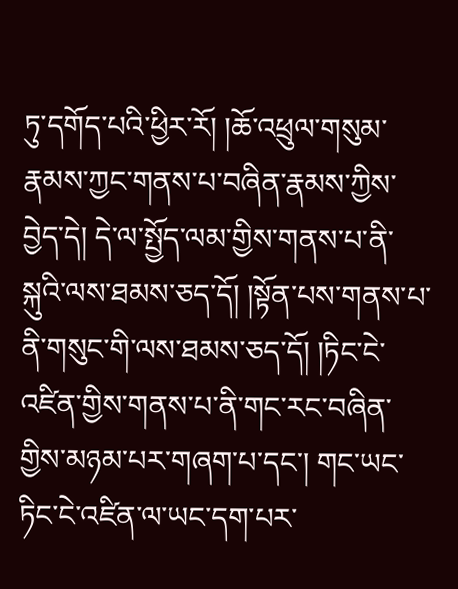ཏུ་དགོད་པའི་ཕྱིར་རོ། །ཆོ་འཕྲུལ་གསུམ་རྣམས་ཀྱང་གནས་པ་བཞིན་རྣམས་ཀྱིས་བྱེད་དེ། དེ་ལ་སྤྱོད་ལམ་གྱིས་གནས་པ་ནི་སྐུའི་ལས་ཐམས་ཅད་དོ། །སྟོན་པས་གནས་པ་ནི་གསུང་གི་ལས་ཐམས་ཅད་དོ། །ཏིང་ངེ་འཛིན་གྱིས་གནས་པ་ནི་གང་རང་བཞིན་གྱིས་མཉམ་པར་གཞག་པ་དང་། གང་ཡང་ཏིང་ངེ་འཛིན་ལ་ཡང་དག་པར་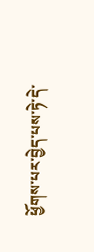ཕྱོགས་པར་བྱེད་པས་ཏེ་དེ་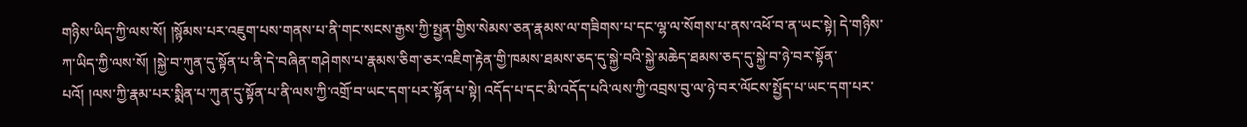གཉིས་ཡིད་ཀྱི་ལས་སོ། །སྙོམས་པར་འཇུག་པས་གནས་པ་ནི་གང་སངས་རྒྱས་ཀྱི་སྤྱན་གྱིས་སེམས་ཅན་རྣམས་ལ་གཟིགས་པ་དང་ལྷ་ལ་སོགས་པ་ནས་འཕོ་བ་ན་ཡང་སྟེ། དེ་གཉིས་ཀ་ཡིད་ཀྱི་ལས་སོ། །སྐྱེ་བ་ཀུན་དུ་སྟོན་པ་ནི་དེ་བཞིན་གཤེགས་པ་རྣམས་ཅིག་ཅར་འཇིག་རྟེན་གྱི་ཁམས་ཐམས་ཅད་དུ་སྐྱེ་བའི་སྐྱེ་མཆེད་ཐམས་ཅད་དུ་སྐྱེ་བ་ཉེ་བར་སྟོན་པའོ། །ལས་ཀྱི་རྣམ་པར་སྨིན་པ་ཀུན་དུ་སྟོན་པ་ནི་ལས་ཀྱི་འགྲོ་བ་ཡང་དག་པར་སྟོན་པ་སྟེ། འདོད་པ་དང་མི་འདོད་པའི་ལས་ཀྱི་འབྲས་བུ་ལ་ཉེ་བར་ལོངས་སྤྱོད་པ་ཡང་དག་པར་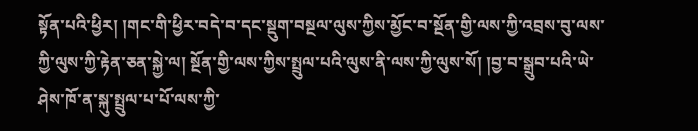སྟོན་པའི་ཕྱིར། །གང་གི་ཕྱིར་བདེ་བ་དང་སྡུག་བསྔལ་ལུས་ཀྱིས་མྱོང་བ་སྔོན་གྱི་ལས་ཀྱི་འབྲས་བུ་ལས་ཀྱི་ལུས་ཀྱི་རྟེན་ཅན་སྐྱེ་ལ། སྔོན་གྱི་ལས་ཀྱིས་སྤྲུལ་པའི་ལུས་ནི་ལས་ཀྱི་ལུས་སོ། །བྱ་བ་སྒྲུབ་པའི་ཡེ་ཤེས་ཁོ་ན་སྐུ་སྤྲུལ་པ་པོ་ལས་ཀྱི་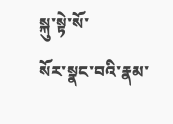སྐུ་སྟེ་སོ་
སོར་སྣང་བའི་རྣམ་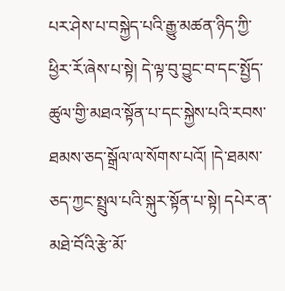པར་ཤེས་པ་བསྐྱེད་པའི་རྒྱུ་མཚན་ཉིད་ཀྱི་ཕྱིར་རོ་ཞེས་པ་སྟེ། དེ་ལྟ་བུ་བྱུང་བ་དང་སྤྱོད་ཚུལ་གྱི་མཐའ་སྟོན་པ་དང་སྐྱེས་པའི་རབས་ཐམས་ཅད་སྒྲོལ་ལ་སོགས་པའོ། །དེ་ཐམས་ཅད་ཀྱང་སྤྲུལ་པའི་སྐུར་སྟོན་པ་སྟེ། དཔེར་ན་མཐེ་བོའི་རྩེ་མོ་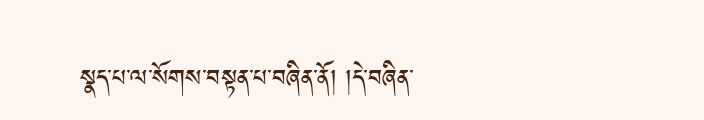སྣད་པ་ལ་སོགས་བསྟན་པ་བཞིན་ནོ། །དེ་བཞིན་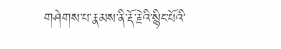གཤེགས་པ་རྣམས་ནི་རྡོ་རྗེའི་སྙིང་པོའི་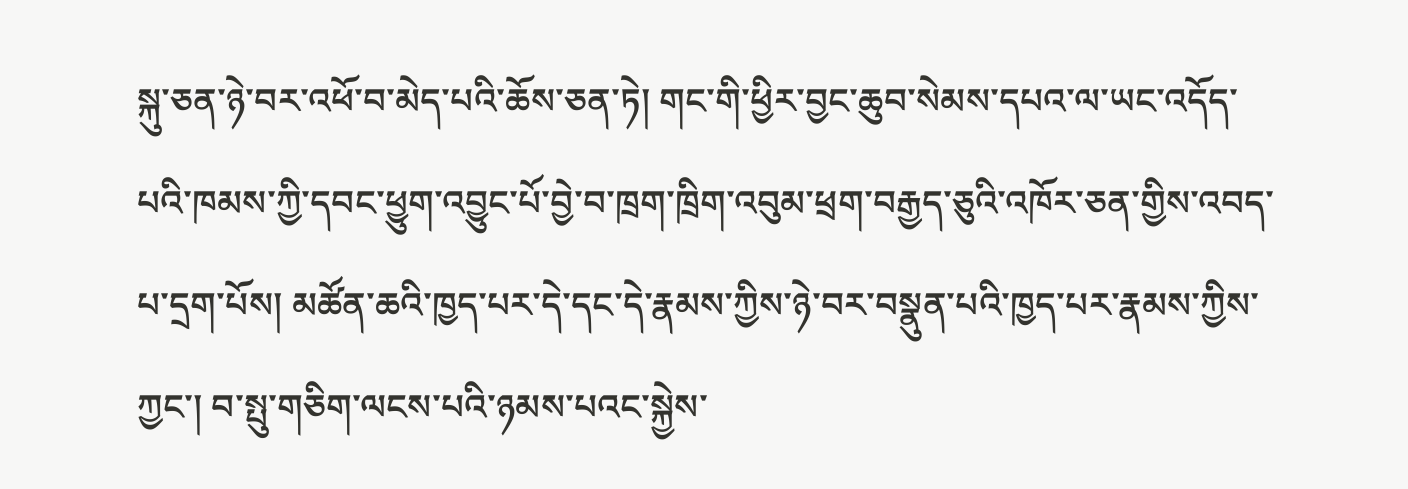སྐུ་ཅན་ཉེ་བར་འཕོ་བ་མེད་པའི་ཆོས་ཅན་ཏེ། གང་གི་ཕྱིར་བྱང་ཆུབ་སེམས་དཔའ་ལ་ཡང་འདོད་པའི་ཁམས་ཀྱི་དབང་ཕྱུག་འབྱུང་པོ་བྱེ་བ་ཁྲག་ཁྲིག་འབུམ་ཕྲག་བརྒྱད་ཅུའི་འཁོར་ཅན་གྱིས་འབད་པ་དྲག་པོས། མཚོན་ཆའི་ཁྱད་པར་དེ་དང་དེ་རྣམས་ཀྱིས་ཉེ་བར་བསྣུན་པའི་ཁྱད་པར་རྣམས་ཀྱིས་ཀྱང་། བ་སྤུ་གཅིག་ལངས་པའི་ཉམས་པའང་སྐྱེས་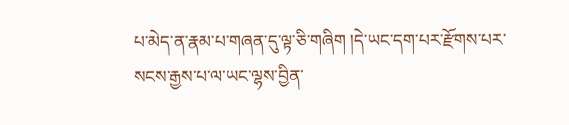པ་མེད་ན་རྣམ་པ་གཞན་དུ་ལྟ་ཅི་གཞིག །དེ་ཡང་དག་པར་རྫོགས་པར་སངས་རྒྱས་པ་ལ་ཡང་ལྷས་བྱིན་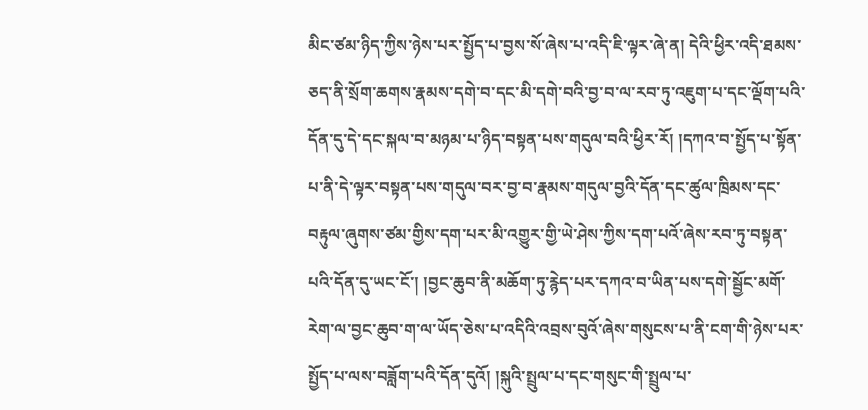མིང་ཙམ་ཉིད་ཀྱིས་ཉེས་པར་སྤྱོད་པ་བྱས་སོ་ཞེས་པ་འདི་ཇི་ལྟར་ཞེ་ན། དེའི་ཕྱིར་འདི་ཐམས་ཅད་ནི་སྲོག་ཆགས་རྣམས་དགེ་བ་དང་མི་དགེ་བའི་བྱ་བ་ལ་རབ་ཏུ་འཇུག་པ་དང་ལྡོག་པའི་དོན་དུ་དེ་དང་སྐལ་བ་མཉམ་པ་ཉིད་བསྟན་པས་གདུལ་བའི་ཕྱིར་རོ། །དཀའ་བ་སྤྱོད་པ་སྟོན་པ་ནི་དེ་ལྟར་བསྟན་པས་གདུལ་བར་བྱ་བ་རྣམས་གདུལ་བྱའི་དོན་དང་ཚུལ་ཁྲིམས་དང་བརྟུལ་ཞུགས་ཙམ་གྱིས་དག་པར་མི་འགྱུར་གྱི་ཡེ་ཤེས་ཀྱིས་དག་པའོ་ཞེས་རབ་ཏུ་བསྟན་པའི་དོན་དུ་ཡང་ངོ་། །བྱང་ཆུབ་ནི་མཆོག་ཏུ་རྙེད་པར་དཀའ་བ་ཡིན་པས་དགེ་སྦྱོང་མགོ་རེག་ལ་བྱང་ཆུབ་ག་ལ་ཡོད་ཅེས་པ་འདིའི་འབྲས་བུའོ་ཞེས་གསུངས་པ་ནི་ངག་གི་ཉེས་པར་སྤྱོད་པ་ལས་བཟློག་པའི་དོན་དུའོ། །སྐུའི་སྤྲུལ་པ་དང་གསུང་གི་སྤྲུལ་པ་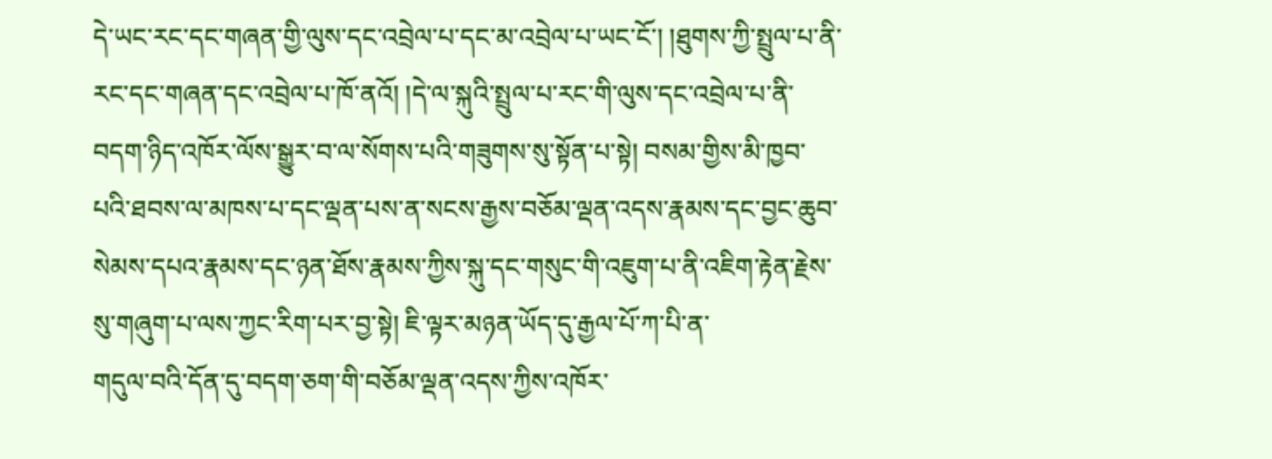དེ་ཡང་རང་དང་གཞན་གྱི་ལུས་དང་འབྲེལ་པ་དང་མ་འབྲེལ་པ་ཡང་ངོ་། །ཐུགས་ཀྱི་སྤྲུལ་པ་ནི་རང་དང་གཞན་དང་འབྲེལ་པ་ཁོ་ནའོ། །དེ་ལ་སྐུའི་སྤྲུལ་པ་རང་གི་ལུས་དང་འབྲེལ་པ་ནི་བདག་ཉིད་འཁོར་ལོས་སྒྱུར་བ་ལ་སོགས་པའི་གཟུགས་སུ་སྟོན་པ་སྟེ། བསམ་གྱིས་མི་ཁྱབ་པའི་ཐབས་ལ་མཁས་པ་དང་ལྡན་པས་ན་སངས་རྒྱས་བཅོམ་ལྡན་འདས་རྣམས་དང་བྱང་ཆུབ་སེམས་དཔའ་རྣམས་དང་ཉན་ཐོས་རྣམས་ཀྱིས་སྐུ་དང་གསུང་གི་འཇུག་པ་ནི་འཇིག་རྟེན་རྗེས་སུ་གཞུག་པ་ལས་ཀྱང་རིག་པར་བྱ་སྟེ། ཇི་ལྟར་མཉན་ཡོད་དུ་རྒྱལ་པོ་ཀ་པི་ན་
གདུལ་བའི་དོན་དུ་བདག་ཅག་གི་བཅོམ་ལྡན་འདས་ཀྱིས་འཁོར་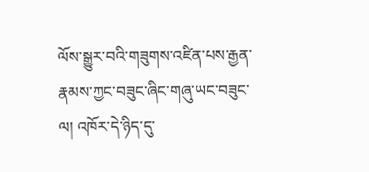ལོས་སྒྱུར་བའི་གཟུགས་འཛིན་པས་རྒྱན་རྣམས་ཀྱང་བཟུང་ཞིང་གཞུ་ཡང་བཟུང་ལ། འཁོར་དེ་ཉིད་དུ་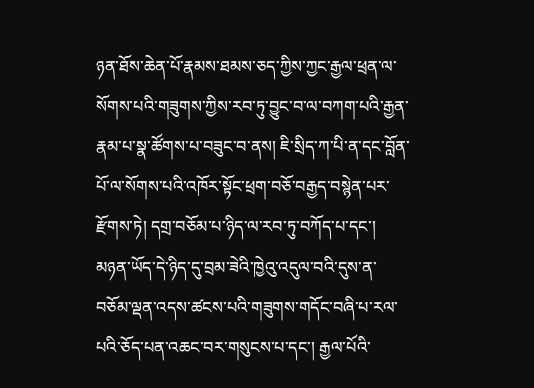ཉན་ཐོས་ཆེན་པོ་རྣམས་ཐམས་ཅད་ཀྱིས་ཀྱང་རྒྱལ་ཕྲན་ལ་སོགས་པའི་གཟུགས་ཀྱིས་རབ་ཏུ་བྱུང་བ་ལ་བཀག་པའི་རྒྱན་རྣམ་པ་སྣ་ཚོགས་པ་བཟུང་བ་ནས། ཇི་སྲིད་ཀ་པི་ན་དང་བློན་པོ་ལ་སོགས་པའི་འཁོར་སྟོང་ཕྲག་བཅོ་བརྒྱད་བསྙེན་པར་རྫོགས་ཏེ། དགྲ་བཅོམ་པ་ཉིད་ལ་རབ་ཏུ་བཀོད་པ་དང་། མཉན་ཡོད་དེ་ཉིད་དུ་བྲམ་ཟེའི་ཁྱེའུ་འདུལ་བའི་དུས་ན་བཅོམ་ལྡན་འདས་ཚངས་པའི་གཟུགས་གདོང་བཞི་པ་རལ་པའི་ཅོད་པན་འཆང་བར་གསུངས་པ་དང་། རྒྱལ་པོའི་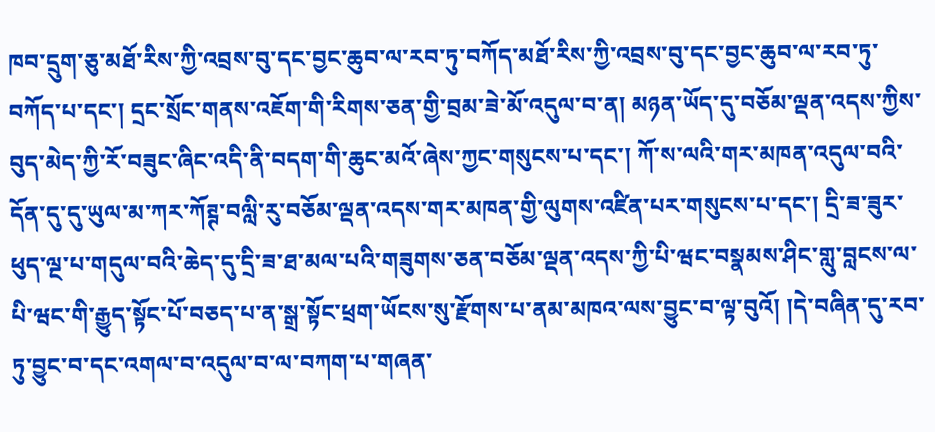ཁབ་དྲུག་ཅུ་མཐོ་རིས་ཀྱི་འབྲས་བུ་དང་བྱང་ཆུབ་ལ་རབ་ཏུ་བཀོད་མཐོ་རིས་ཀྱི་འབྲས་བུ་དང་བྱང་ཆུབ་ལ་རབ་ཏུ་བཀོད་པ་དང་། དྲང་སྲོང་གནས་འཇོག་གི་རིགས་ཅན་གྱི་བྲམ་ཟེ་མོ་འདུལ་བ་ན། མཉན་ཡོད་དུ་བཅོམ་ལྡན་འདས་ཀྱིས་བུད་མེད་ཀྱི་རོ་བཟུང་ཞིང་འདི་ནི་བདག་གི་ཆུང་མའོ་ཞེས་ཀྱང་གསུངས་པ་དང་། ཀོ་ས་ལའི་གར་མཁན་འདུལ་བའི་དོན་དུ་དུ་ཡུལ་མ་ཀར་ཀོཊྚ་བལླི་རུ་བཅོམ་ལྡན་འདས་གར་མཁན་གྱི་ལུགས་འཛིན་པར་གསུངས་པ་དང་། དྲི་ཟ་ཟུར་ཕུད་ལྔ་པ་གདུལ་བའི་ཆེད་དུ་དྲི་ཟ་ཐ་མལ་པའི་གཟུགས་ཅན་བཅོམ་ལྡན་འདས་ཀྱི་པི་ཝང་བསྣམས་ཤིང་གླུ་བླངས་ལ་པི་ཝང་གི་རྒྱུད་སྟོང་པོ་བཅད་པ་ན་སྒྲ་སྟོང་ཕྲག་ཡོངས་སུ་རྫོགས་པ་ནམ་མཁའ་ལས་བྱུང་བ་ལྟ་བུའོ། །དེ་བཞིན་དུ་རབ་ཏུ་བྱུང་བ་དང་འགལ་བ་འདུལ་བ་ལ་བཀག་པ་གཞན་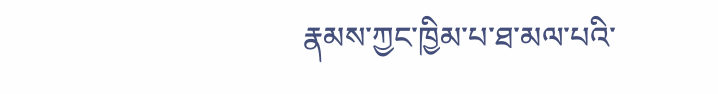རྣམས་ཀྱང་ཁྱིམ་པ་ཐ་མལ་པའི་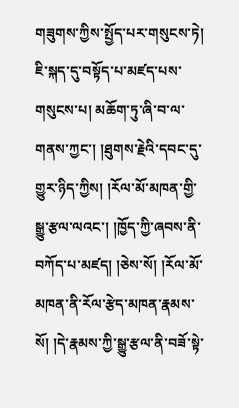གཟུགས་ཀྱིས་སྤྱོད་པར་གསུངས་ཏེ། ཇི་སྐད་དུ་བསྟོད་པ་མཛད་པས་གསུངས་པ། མཆོག་ཏུ་ཞི་བ་ལ་གནས་ཀྱང་། །ཐུགས་རྗེའི་དབང་དུ་གྱུར་ཉིད་ཀྱིས། །རོལ་མོ་མཁན་གྱི་སྒྱུ་རྩལ་ལའང་། །ཁྱོད་ཀྱི་ཞབས་ནི་བཀོད་པ་མཛད། །ཅེས་སོ། །རོལ་མོ་མཁན་ནི་རོལ་རྩེད་མཁན་རྣམས་སོ། །དེ་རྣམས་ཀྱི་སྒྱུ་རྩལ་ནི་བཟོ་སྟེ་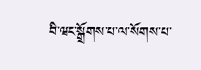བི་ཝང་སྒྲོགས་པ་ལ་སོགས་པ་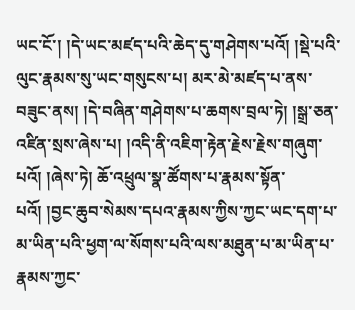ཡང་ངོ་། །དེ་ཡང་མཛད་པའི་ཆེད་དུ་གཤེགས་པའོ། །སྡེ་པའི་ལུང་རྣམས་སུ་ཡང་གསུངས་པ། མར་མེ་མཛད་པ་ནས་བཟུང་ནས། །དེ་བཞིན་གཤེགས་པ་ཆགས་བྲལ་ཏེ། །སྒྲ་ཅན་འཛིན་སྲས་ཞེས་པ། །འདི་ནི་འཇིག་རྟེན་རྗེས་རྗེས་གཞུག་
པའོ། །ཞེས་ཏེ། ཆོ་འཕྲུལ་སྣ་ཚོགས་པ་རྣམས་སྟོན་པའོ། །བྱང་ཆུབ་སེམས་དཔའ་རྣམས་ཀྱིས་ཀྱང་ཡང་དག་པ་མ་ཡིན་པའི་ཕྱག་ལ་སོགས་པའི་ལས་མཐུན་པ་མ་ཡིན་པ་རྣམས་ཀྱང་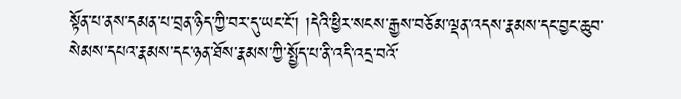སྟོན་པ་ནས་དམན་པ་བྲན་ཉིད་ཀྱི་བར་དུ་ཡང་ངོ་། །དེའི་ཕྱིར་སངས་རྒྱས་བཅོམ་ལྡན་འདས་རྣམས་དང་བྱང་ཆུབ་སེམས་དཔའ་རྣམས་དང་ཉན་ཐོས་རྣམས་ཀྱི་སྤྱོད་པ་ནི་འདི་འདྲ་བའོ་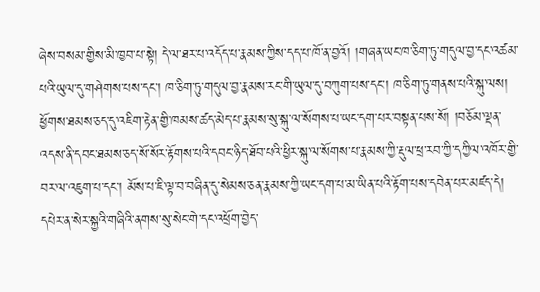ཞེས་བསམ་གྱིས་མི་ཁྱབ་པ་སྟེ། དེ་ལ་ཐར་པ་འདོད་པ་རྣམས་ཀྱིས་དད་པ་ཁོ་ན་བྱའོ། །གཞན་ཡང་ཁ་ཅིག་ཏུ་གདུལ་བྱ་དང་འཚམ་པའི་ཡུལ་དུ་གཤེགས་པས་དང་། ཁ་ཅིག་ཏུ་གདུལ་བྱ་རྣམས་རང་གི་ཡུལ་དུ་བཀུག་པས་དང་། ཁ་ཅིག་ཏུ་གནས་པའི་སྐུ་ལས། ཕྱོགས་ཐམས་ཅད་དུ་འཇིག་རྟེན་གྱི་ཁམས་ཚད་མེད་པ་རྣམས་སུ་སྐུ་ལ་སོགས་པ་ཡང་དག་པར་བསྟན་པས་སོ། །བཅོམ་ལྡན་འདས་ནི་དབང་ཐམས་ཅད་སོ་སོར་རྟོགས་པའི་དབང་ཉིད་ཐོབ་པའི་ཕྱིར་སྐུ་ལ་སོགས་པ་རྣམས་ཀྱི་རྡུལ་ཕྲ་རབ་ཀྱི་དཀྱིལ་འཁོར་གྱི་བར་ལ་འཇུག་པ་དང་། མོས་པ་ཇི་ལྟ་བ་བཞིན་དུ་སེམས་ཅན་རྣམས་ཀྱི་ཡང་དག་པ་མ་ཡིན་པའི་རྟོག་པས་དབེན་པར་མཛད་དེ། དཔེར་ན་སེར་སྐྱའི་གཞིའི་ནགས་སུ་སེང་གེ་དང་འཕྲོག་བྱེད་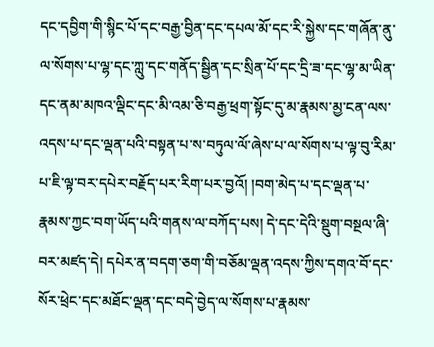དང་དབྱིག་གི་སྙིང་པོ་དང་བརྒྱ་བྱིན་དང་དཔལ་མོ་དང་རི་སྐྱེས་དང་གཞོན་ནུ་ལ་སོགས་པ་ལྷ་དང་ཀླུ་དང་གནོད་སྦྱིན་དང་སྲིན་པོ་དང་དྲི་ཟ་དང་ལྷ་མ་ཡིན་དང་ནམ་མཁའ་ལྡིང་དང་མི་འམ་ཅི་བརྒྱ་ཕྲག་སྟོང་དུ་མ་རྣམས་མྱ་ངན་ལས་འདས་པ་དང་ལྡན་པའི་བསྟན་པ་ས་བཏུལ་ལོ་ཞེས་པ་ལ་སོགས་པ་ལྟ་བུ་རིམ་པ་ཇི་ལྟ་བར་དཔེར་བརྗོད་པར་རིག་པར་བྱའོ། །བག་མེད་པ་དང་ལྡན་པ་རྣམས་ཀྱང་བག་ཡོད་པའི་གནས་ལ་བཀོད་པས། དེ་དང་དེའི་སྡུག་བསྔལ་ཞི་བར་མཛད་དེ། དཔེར་ན་བདག་ཅག་གི་བཅོམ་ལྡན་འདས་ཀྱིས་དགའ་བོ་དང་སོར་ཕྲེང་དང་མཐོང་ལྡན་དང་བདེ་བྱེད་ལ་སོགས་པ་རྣམས་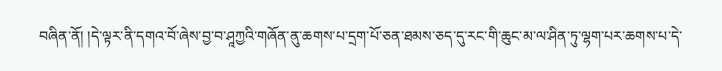བཞིན་ནོ། །དེ་ལྟར་ནི་དགའ་བོ་ཞེས་བྱ་བ་ཤཱཀྱའི་གཞོན་ནུ་ཆགས་པ་དྲག་པོ་ཅན་ཐམས་ཅད་དུ་རང་གི་ཆུང་མ་ལ་ཤིན་ཏུ་ལྷག་པར་ཆགས་པ་དེ་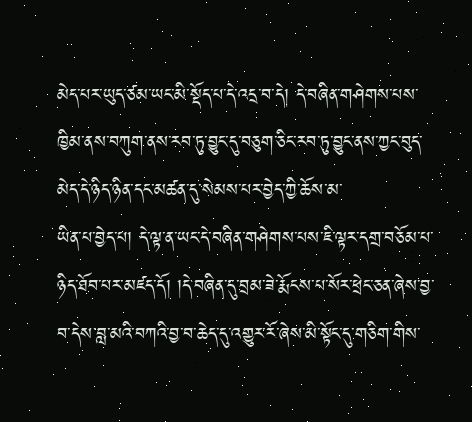མེད་པར་ཡུད་ཙམ་ཡང་མི་སྡོད་པ་དེ་འདྲ་བ་དེ། དེ་བཞིན་གཤེགས་པས་ཁྱིམ་ནས་བཀུག་ནས་རབ་ཏུ་བྱུང་དུ་བཅུག་ཅིང་རབ་ཏུ་བྱུང་ནས་ཀྱང་བུད་མེད་དེ་ཉིད་ཉིན་དང་མཚན་དུ་སེམས་པར་བྱེད་ཀྱི་ཆོས་མ་
ཡིན་པ་བྱེད་པ། དེ་ལྟ་ན་ཡང་དེ་བཞིན་གཤེགས་པས་ཇི་ལྟར་དགྲ་བཅོམ་པ་ཉིད་ཐོབ་པར་མཛད་དོ། །དེ་བཞིན་དུ་བྲམ་ཟེ་རྨོངས་པ་སོར་ཕྲེང་ཅན་ཞེས་བྱ་བ་དེས་བླ་མའི་བཀའི་བྱ་བ་ཆེད་དུ་འགྱུར་རོ་ཞེས་མི་སྟོང་དུ་གཅིག་གིས་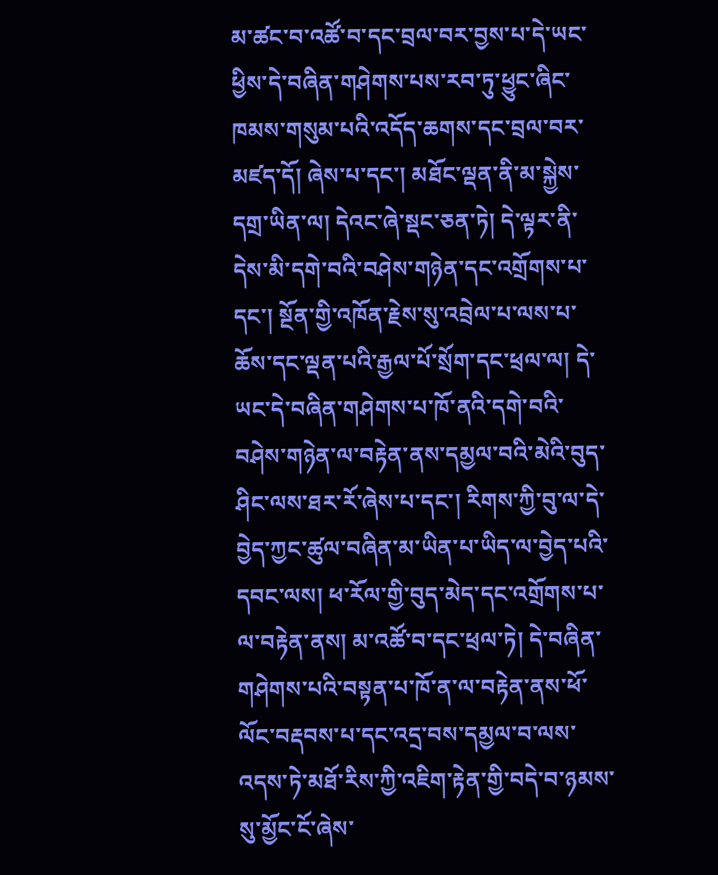མ་ཚང་བ་འཚོ་བ་དང་བྲལ་བར་བྱས་པ་དེ་ཡང་ཕྱིས་དེ་བཞིན་གཤེགས་པས་རབ་ཏུ་ཕྱུང་ཞིང་ཁམས་གསུམ་པའི་འདོད་ཆགས་དང་བྲལ་བར་མཛད་དོ། ཞེས་པ་དང་། མཐོང་ལྡན་ནི་མ་སྐྱེས་དགྲ་ཡིན་ལ། དེའང་ཞེ་སྡང་ཅན་ཏེ། དེ་ལྟར་ནི་དེས་མི་དགེ་བའི་བཤེས་གཉེན་དང་འགྲོགས་པ་དང་། སྔོན་གྱི་འཁོན་རྗེས་སུ་འབྲེལ་པ་ལས་པ་ཆོས་དང་ལྡན་པའི་རྒྱལ་པོ་སྲོག་དང་ཕྲལ་ལ། དེ་ཡང་དེ་བཞིན་གཤེགས་པ་ཁོ་ནའི་དགེ་བའི་བཤེས་གཉེན་ལ་བརྟེན་ནས་དམྱལ་བའི་མེའི་བུད་ཤིང་ལས་ཐར་རོ་ཞེས་པ་དང་། རིགས་ཀྱི་བུ་ལ་དེ་བྱེད་ཀྱང་ཚུལ་བཞིན་མ་ཡིན་པ་ཡིད་ལ་བྱེད་པའི་དབང་ལས། ཕ་རོལ་གྱི་བུད་མེད་དང་འགྲོགས་པ་ལ་བརྟེན་ནས། མ་འཚོ་བ་དང་ཕྲལ་ཏེ། དེ་བཞིན་གཤེགས་པའི་བསྟན་པ་ཁོ་ན་ལ་བརྟེན་ནས་ཕོ་ལོང་བརྡབས་པ་དང་འདྲ་བས་དམྱལ་བ་ལས་འདས་ཏེ་མཐོ་རིས་ཀྱི་འཇིག་རྟེན་གྱི་བདེ་བ་ཉམས་སུ་མྱོང་ངོ་ཞེས་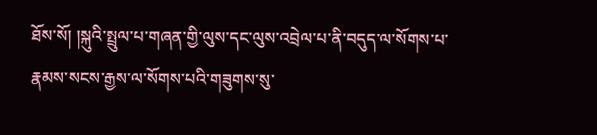ཐོས་སོ། །སྐུའི་སྤྲུལ་པ་གཞན་གྱི་ལུས་དང་ལུས་འབྲེལ་པ་ནི་བདུད་ལ་སོགས་པ་རྣམས་སངས་རྒྱས་ལ་སོགས་པའི་གཟུགས་སུ་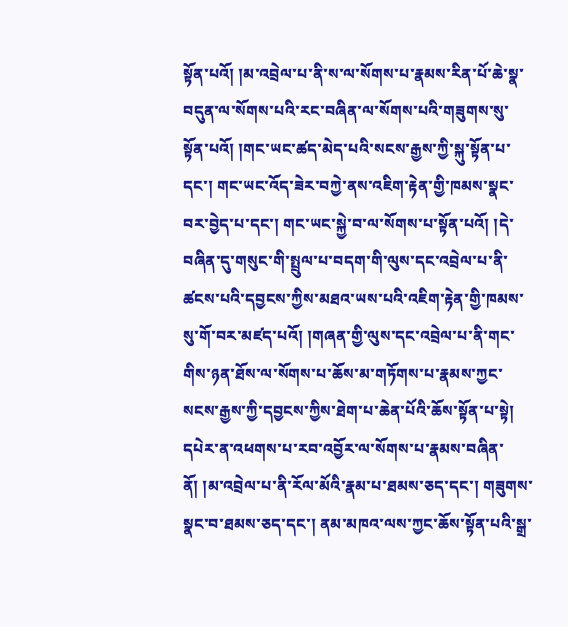སྟོན་པའོ། །མ་འབྲེལ་པ་ནི་ས་ལ་སོགས་པ་རྣམས་རིན་པོ་ཆེ་སྣ་བདུན་ལ་སོགས་པའི་རང་བཞིན་ལ་སོགས་པའི་གཟུགས་སུ་སྟོན་པའོ། །གང་ཡང་ཚད་མེད་པའི་སངས་རྒྱས་ཀྱི་སྐུ་སྟོན་པ་དང་། གང་ཡང་འོད་ཟེར་བཀྱེ་ནས་འཇིག་རྟེན་གྱི་ཁམས་སྣང་བར་བྱེད་པ་དང་། གང་ཡང་སྐྱེ་བ་ལ་སོགས་པ་སྟོན་པའོ། །དེ་བཞིན་དུ་གསུང་གི་སྤྲུལ་པ་བདག་གི་ལུས་དང་འབྲེལ་པ་ནི་ཚངས་པའི་དབྱངས་ཀྱིས་མཐའ་ཡས་པའི་འཇིག་རྟེན་གྱི་ཁམས་སུ་གོ་བར་མཛད་པའོ། །གཞན་གྱི་ལུས་དང་འབྲེལ་པ་ནི་གང་གིས་ཉན་ཐོས་ལ་སོགས་པ་ཆོས་མ་གཏོགས་པ་རྣམས་ཀྱང་སངས་རྒྱས་ཀྱི་དབྱངས་ཀྱིས་ཐེག་པ་ཆེན་པོའི་ཆོས་སྟོན་པ་སྟེ། དཔེར་ན་འཕགས་པ་རབ་འབྱོར་ལ་སོགས་པ་རྣམས་བཞིན་ནོ། །མ་འབྲེལ་པ་ནི་རོལ་མོའི་རྣམ་པ་ཐམས་ཅད་དང་། གཟུགས་
སྣང་བ་ཐམས་ཅད་དང་། ནམ་མཁའ་ལས་ཀྱང་ཆོས་སྟོན་པའི་སྒྲ་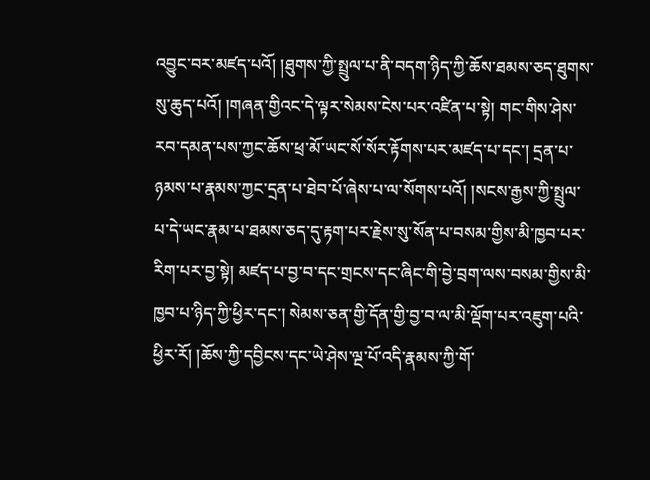འབྱུང་བར་མཛད་པའོ། །ཐུགས་ཀྱི་སྤྲུལ་པ་ནི་བདག་ཉིད་ཀྱི་ཆོས་ཐམས་ཅད་ཐུགས་སུ་ཆུད་པའོ། །གཞན་གྱིའང་དེ་ལྟར་སེམས་ངེས་པར་འཛིན་པ་སྟེ། གང་གིས་ཤེས་རབ་དམན་པས་ཀྱང་ཆོས་ཕྲ་མོ་ཡང་སོ་སོར་རྟོགས་པར་མཛད་པ་དང་། དྲན་པ་ཉམས་པ་རྣམས་ཀྱང་དྲན་པ་ཐེབ་པོ་ཞེས་པ་ལ་སོགས་པའོ། །སངས་རྒྱས་ཀྱི་སྤྲུལ་པ་དེ་ཡང་རྣམ་པ་ཐམས་ཅད་དུ་རྟག་པར་རྗེས་སུ་སོན་པ་བསམ་གྱིས་མི་ཁྱབ་པར་རིག་པར་བྱ་སྟེ། མཛད་པ་བྱ་བ་དང་གྲངས་དང་ཞིང་གི་བྱེ་བྲག་ལས་བསམ་གྱིས་མི་ཁྱབ་པ་ཉིད་ཀྱི་ཕྱིར་དང་། སེམས་ཅན་གྱི་དོན་གྱི་བྱ་བ་ལ་མི་ལྡོག་པར་འཇུག་པའི་ཕྱིར་རོ། །ཆོས་ཀྱི་དབྱིངས་དང་ཡེ་ཤེས་ལྔ་པོ་འདི་རྣམས་ཀྱི་གོ་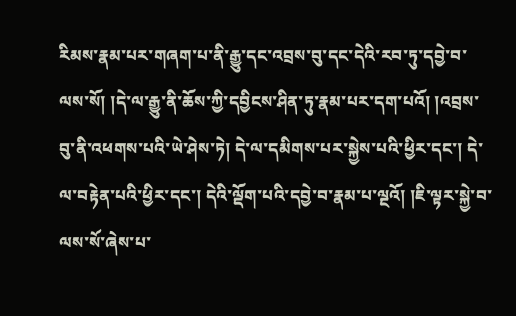རིམས་རྣམ་པར་གཞག་པ་ནི་རྒྱུ་དང་འབྲས་བུ་དང་དེའི་རབ་ཏུ་དབྱེ་བ་ལས་སོ། །དེ་ལ་རྒྱུ་ནི་ཆོས་ཀྱི་དབྱིངས་ཤིན་ཏུ་རྣམ་པར་དག་པའོ། །འབྲས་བུ་ནི་འཕགས་པའི་ཡེ་ཤེས་ཏེ། དེ་ལ་དམིགས་པར་སྐྱེས་པའི་ཕྱིར་དང་། དེ་ལ་བརྟེན་པའི་ཕྱིར་དང་། དེའི་ལྡོག་པའི་དབྱེ་བ་རྣམ་པ་ལྔའོ། །ཇི་ལྟར་སྐྱེ་བ་ལས་སོ་ཞེས་པ་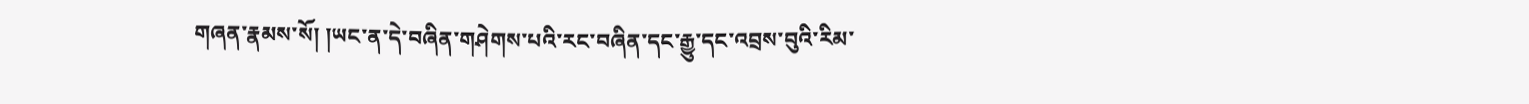གཞན་རྣམས་སོ། །ཡང་ན་དེ་བཞིན་གཤེགས་པའི་རང་བཞིན་དང་རྒྱུ་དང་འབྲས་བུའི་རིམ་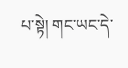པ་སྟེ། གང་ཡང་དེ་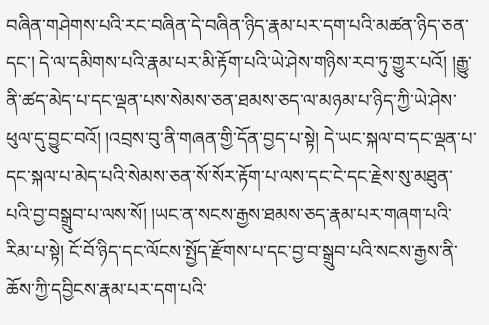བཞིན་གཤེགས་པའི་རང་བཞིན་དེ་བཞིན་ཉིད་རྣམ་པར་དག་པའི་མཚན་ཉིད་ཅན་དང་། དེ་ལ་དམིགས་པའི་རྣམ་པར་མི་རྟོག་པའི་ཡེ་ཤེས་གཉིས་རབ་ཏུ་གྱུར་པའོ། །རྒྱུ་ནི་ཚད་མེད་པ་དང་ལྡན་པས་སེམས་ཅན་ཐམས་ཅད་ལ་མཉམ་པ་ཉིད་ཀྱི་ཡེ་ཤེས་ཕུལ་དུ་བྱུང་བའོ། །འབྲས་བུ་ནི་གཞན་གྱི་དོན་བྱད་པ་སྟེ། དེ་ཡང་སྐལ་བ་དང་ལྡན་པ་དང་སྐལ་པ་མེད་པའི་སེམས་ཅན་སོ་སོར་རྟོག་པ་ལས་དང་ངེ་དང་རྗེས་སུ་མཐུན་པའི་བྱ་བསྒྲུབ་པ་ལས་སོ། །ཡང་ན་སངས་རྒྱས་ཐམས་ཅད་རྣམ་པར་གཞག་པའི་རིམ་པ་སྟེ། ངོ་བོ་ཉིད་དང་ལོངས་སྤྱོད་རྫོགས་པ་དང་བྱ་བ་སྒྲུབ་པའི་སངས་རྒྱས་ནི་ཆོས་ཀྱི་དབྱིངས་རྣམ་པར་དག་པའི་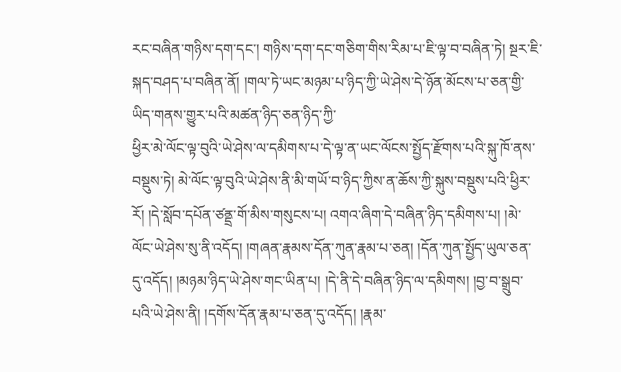རང་བཞིན་གཉིས་དག་དང་། གཉིས་དག་དང་གཅིག་གིས་རིམ་པ་ཇི་ལྟ་བ་བཞིན་ཏེ། སྔར་ཇི་སྐད་བཤད་པ་བཞིན་ནོ། །གལ་ཏེ་ཡང་མཉམ་པ་ཉིད་ཀྱི་ཡེ་ཤེས་དེ་ཉོན་མོངས་པ་ཅན་གྱི་ཡིད་གནས་གྱུར་པའི་མཚན་ཉིད་ཅན་ཉིད་ཀྱི་
ཕྱིར་མེ་ལོང་ལྟ་བུའི་ཡེ་ཤེས་ལ་དམིགས་པ་དེ་ལྟ་ན་ཡང་ལོངས་སྤྱོད་རྫོགས་པའི་སྐུ་ཁོ་ནས་བསྡུས་ཏེ། མེ་ལོང་ལྟ་བུའི་ཡེ་ཤེས་ནི་མི་གཡོ་བ་ཉིད་ཀྱིས་ན་ཆོས་ཀྱི་སྐུས་བསྡུས་པའི་ཕྱིར་རོ། །དེ་སློབ་དཔོན་ཙནྡྲ་གོ་མིས་གསུངས་པ། འགའ་ཞིག་དེ་བཞིན་ཉིད་དམིགས་པ། །མེ་ལོང་ཡེ་ཤེས་སུ་ནི་འདོད། །གཞན་རྣམས་དོན་ཀུན་རྣམ་པ་ཅན། །དོན་ཀུན་སྤྱོད་ཡུལ་ཅན་དུ་འདོད། །མཉམ་ཉིད་ཡེ་ཤེས་གང་ཡིན་པ། །དེ་ནི་དེ་བཞིན་ཉིད་ལ་དམིགས། །བྱ་བ་སྒྲུབ་པའི་ཡེ་ཤེས་ནི། །དགོས་དོན་རྣམ་པ་ཅན་དུ་འདོད། །རྣམ་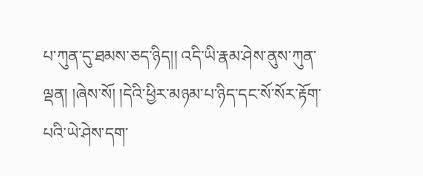པ་ཀུན་དུ་ཐམས་ཅད་ཉིད།། འདི་ཡི་རྣམ་ཤེས་ནུས་ཀུན་ལྡན། །ཞེས་སོ། །དེའི་ཕྱིར་མཉམ་པ་ཉིད་དང་སོ་སོར་རྟོག་པའི་ཡེ་ཤེས་དག་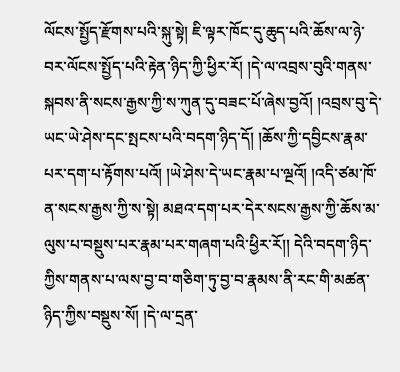ལོངས་སྤྱོད་རྫོགས་པའི་སྐུ་སྟེ། ཇི་ལྟར་ཁོང་དུ་ཆུད་པའི་ཆོས་ལ་ཉེ་བར་ལོངས་སྤྱོད་པའི་རྟེན་ཉིད་ཀྱི་ཕྱིར་རོ། །དེ་ལ་འབྲས་བུའི་གནས་སྐབས་ནི་སངས་རྒྱས་ཀྱི་ས་ཀུན་དུ་བཟང་པོ་ཞེས་བྱའོ། །འབྲས་བུ་དེ་ཡང་ཡེ་ཤེས་དང་སྤངས་པའི་བདག་ཉིད་དོ། །ཆོས་ཀྱི་དབྱིངས་རྣམ་པར་དག་པ་རྟོགས་པའོ། །ཡེ་ཤེས་དེ་ཡང་རྣམ་པ་ལྔའོ། །འདི་ཙམ་ཁོ་ན་སངས་རྒྱས་ཀྱི་ས་སྟེ། མཐའ་དག་པར་དེར་སངས་རྒྱས་ཀྱི་ཆོས་མ་ལུས་པ་བསྡུས་པར་རྣམ་པར་གཞག་པའི་ཕྱིར་རོ།། དེའི་བདག་ཉིད་ཀྱིས་གནས་པ་ལས་བྱ་བ་གཅིག་ཏུ་བྱ་བ་རྣམས་ནི་རང་གི་མཚན་ཉིད་ཀྱིས་བསྡུས་སོ། །དེ་ལ་དྲན་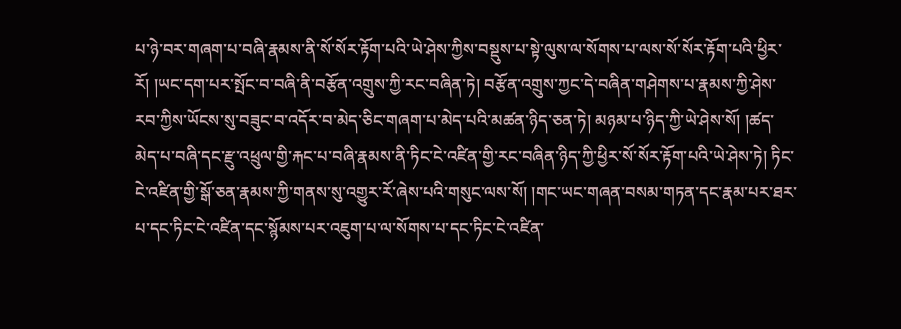པ་ཉེ་བར་གཞག་པ་བཞི་རྣམས་ནི་སོ་སོར་རྟོག་པའི་ཡེ་ཤེས་ཀྱིས་བསྡུས་པ་སྟེ་ལུས་ལ་སོགས་པ་ལས་སོ་སོར་རྟོག་པའི་ཕྱིར་རོ། །ཡང་དག་པར་སྤོང་བ་བཞི་ནི་བརྩོན་འགྲུས་ཀྱི་རང་བཞིན་ཏེ། བརྩོན་འགྲུས་ཀྱང་དེ་བཞིན་གཤེགས་པ་རྣམས་ཀྱི་ཤེས་རབ་ཀྱིས་ཡོངས་སུ་བཟུང་བ་འདོར་བ་མེད་ཅིང་གཞག་པ་མེད་པའི་མཚན་ཉིད་ཅན་ཏེ། མཉམ་པ་ཉིད་ཀྱི་ཡེ་ཤེས་སོ། །ཚད་མེད་པ་བཞི་དང་རྫུ་འཕྲུལ་གྱི་རྐང་པ་བཞི་རྣམས་ནི་ཏིང་ངེ་འཛིན་གྱི་རང་བཞིན་ཉིད་ཀྱི་ཕྱིར་སོ་སོར་རྟོག་པའི་ཡེ་ཤེས་ཏེ། ཏིང་ངེ་འཛིན་གྱི་སྒོ་ཅན་རྣམས་ཀྱི་གནས་སུ་འགྱུར་རོ་ཞེས་པའི་གསུང་ལས་སོ། །གང་ཡང་གཞན་བསམ་གཏན་དང་རྣམ་པར་ཐར་པ་དང་ཏིང་ངེ་འཛིན་དང་སྙོམས་པར་འཇུག་པ་ལ་སོགས་པ་དང་ཏིང་ངེ་འཛིན་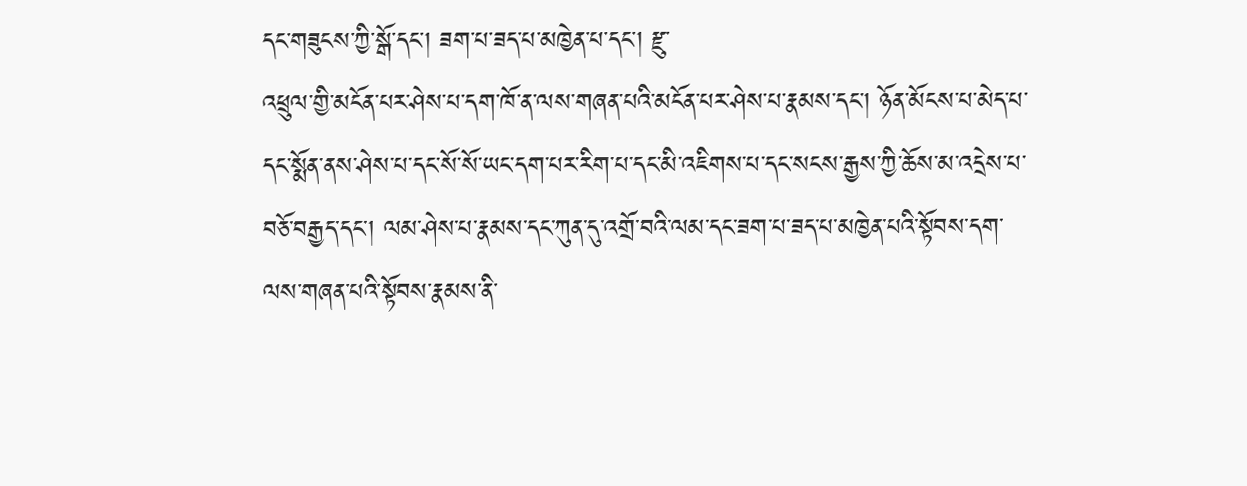དང་གཟུངས་ཀྱི་སྒོ་དང་། ཟག་པ་ཟད་པ་མཁྱེན་པ་དང་། རྫུ་
འཕྲུལ་གྱི་མངོན་པར་ཤེས་པ་དག་ཁོ་ན་ལས་གཞན་པའི་མངོན་པར་ཤེས་པ་རྣམས་དང་། ཉོན་མོངས་པ་མེད་པ་དང་སྨོན་ནས་ཤེས་པ་དང་སོ་སོ་ཡང་དག་པར་རིག་པ་དང་མི་འཇིགས་པ་དང་སངས་རྒྱས་ཀྱི་ཆོས་མ་འདྲེས་པ་བཅོ་བརྒྱད་དང་། ལམ་ཤེས་པ་རྣམས་དང་ཀུན་དུ་འགྲོ་བའི་ལམ་དང་ཟག་པ་ཟད་པ་མཁྱེན་པའི་སྟོབས་དག་ལས་གཞན་པའི་སྟོབས་རྣམས་ནི་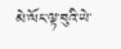མེ་ལོང་ལྟ་བུའི་ཡེ་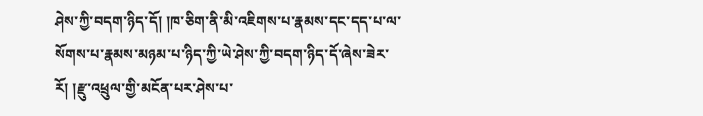ཤེས་ཀྱི་བདག་ཉིད་དོ། །ཁ་ཅིག་ནི་མི་འཇིགས་པ་རྣམས་དང་དད་པ་ལ་སོགས་པ་རྣམས་མཉམ་པ་ཉིད་ཀྱི་ཡེ་ཤེས་ཀྱི་བདག་ཉིད་དོ་ཞེས་ཟེར་རོ། །རྫུ་འཕྲུལ་གྱི་མངོན་པར་ཤེས་པ་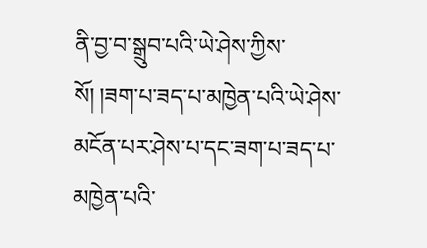ནི་བྱ་བ་སྒྲུབ་པའི་ཡེ་ཤེས་ཀྱིས་སོ། །ཟག་པ་ཟད་པ་མཁྱེན་པའི་ཡེ་ཤེས་མངོན་པར་ཤེས་པ་དང་ཟག་པ་ཟད་པ་མཁྱེན་པའི་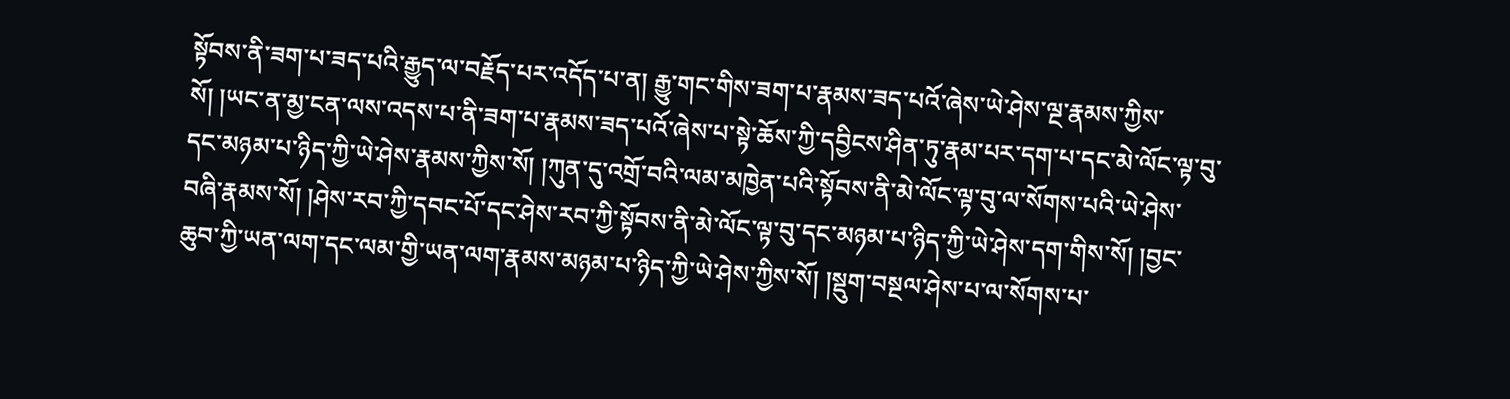སྟོབས་ནི་ཟག་པ་ཟད་པའི་རྒྱུད་ལ་བརྗོད་པར་འདོད་པ་ན། རྒྱུ་གང་གིས་ཟག་པ་རྣམས་ཟད་པའོ་ཞེས་ཡེ་ཤེས་ལྔ་རྣམས་ཀྱིས་སོ། །ཡང་ན་མྱ་ངན་ལས་འདས་པ་ནི་ཟག་པ་རྣམས་ཟད་པའོ་ཞེས་པ་སྟེ་ཆོས་ཀྱི་དབྱིངས་ཤིན་ཏུ་རྣམ་པར་དག་པ་དང་མེ་ལོང་ལྟ་བུ་དང་མཉམ་པ་ཉིད་ཀྱི་ཡེ་ཤེས་རྣམས་ཀྱིས་སོ། །ཀུན་དུ་འགྲོ་བའི་ལམ་མཁྱེན་པའི་སྟོབས་ནི་མེ་ལོང་ལྟ་བུ་ལ་སོགས་པའི་ཡེ་ཤེས་བཞི་རྣམས་སོ། །ཤེས་རབ་ཀྱི་དབང་པོ་དང་ཤེས་རབ་ཀྱི་སྟོབས་ནི་མེ་ལོང་ལྟ་བུ་དང་མཉམ་པ་ཉིད་ཀྱི་ཡེ་ཤེས་དག་གིས་སོ། །བྱང་ཆུབ་ཀྱི་ཡན་ལག་དང་ལམ་གྱི་ཡན་ལག་རྣམས་མཉམ་པ་ཉིད་ཀྱི་ཡེ་ཤེས་ཀྱིས་སོ། །སྡུག་བསྔལ་ཤེས་པ་ལ་སོགས་པ་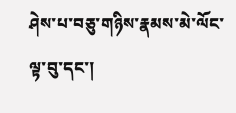ཤེས་པ་བཅུ་གཉིས་རྣམས་མེ་ལོང་ལྟ་བུ་དང་།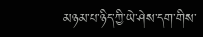མཉམ་པ་ཉིད་ཀྱི་ཡེ་ཤེས་དག་གིས་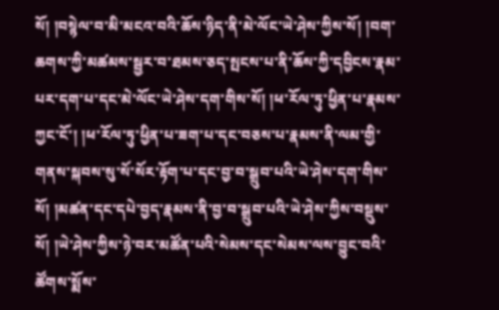སོ། །བསྙེལ་བ་མི་མངའ་བའི་ཆོས་ཉིད་ནི་མེ་ལོང་ཡེ་ཤེས་ཀྱིས་སོ། །བག་ཆགས་ཀྱི་མཚམས་སྦྱར་བ་ཐམས་ཅད་སྤངས་པ་ནི་ཆོས་ཀྱི་དབྱིངས་རྣམ་པར་དག་པ་དང་མེ་ལོང་ཡེ་ཤེས་དག་གིས་སོ། །ཕ་རོལ་ཏུ་ཕྱིན་པ་རྣམས་ཀྱང་ངོ་། །ཕ་རོལ་ཏུ་ཕྱིན་པ་ཟག་པ་དང་བཅས་པ་རྣམས་ནི་ལམ་གྱི་གནས་སྐབས་སུ་སོ་སོར་རྟོག་པ་དང་བྱ་བ་སྒྲུབ་པའི་ཡེ་ཤེས་དག་གིས་སོ། །མཚན་དང་དཔེ་བྱད་རྣམས་ནི་བྱ་བ་སྒྲུབ་པའི་ཡེ་ཤེས་ཀྱིས་བསྡུས་སོ། །ཡེ་ཤེས་ཀྱིས་ཉེ་བར་མཚོན་པའི་སེམས་དང་སེམས་ལས་བྱུང་བའི་ཚོགས་སྨོས་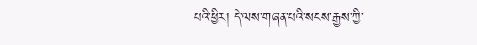པའི་ཕྱིར། དེ་ལས་གཞན་པའི་སངས་རྒྱས་ཀྱི་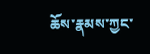ཆོས་རྣམས་ཀྱང་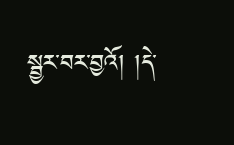སྦྱར་བར་བྱའོ། །དེ་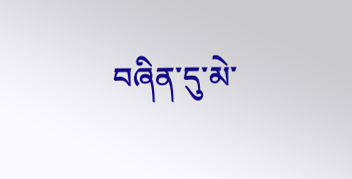བཞིན་དུ་མེ་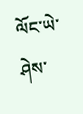ལོང་ཡེ་ཤེས་